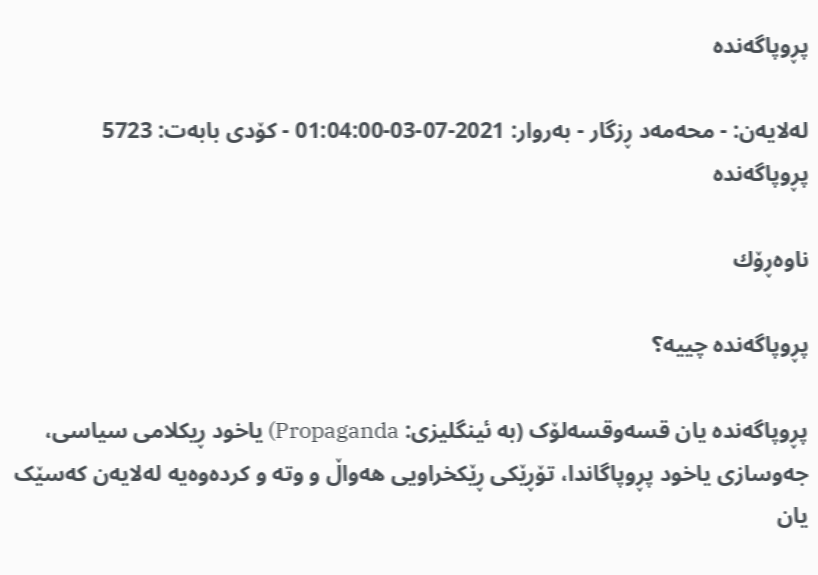پڕوپاگەندە

له‌لایه‌ن: - محەمەد ڕزگار - به‌روار: 2021-07-03-01:04:00 - کۆدی بابەت: 5723
پڕوپاگەندە

ناوه‌ڕۆك

پڕوپاگەندە چییە؟

پڕوپاگەندە یان قسەوقسەلۆک (بە ئینگلیزی: Propaganda) یاخود ڕیکلامی سیاسی، جەوسازی یاخود پڕوپاگاندا، تۆڕێکی ڕێکخراویی هەواڵ و وتە و کردەوەیە لەلایەن کەسێک یان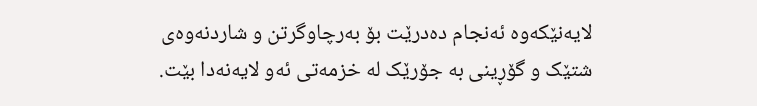لایەنێکەوە ئەنجام دەدرێت بۆ بەرچاوگرتن و شاردنەوەی شتێک و گۆڕینی بە جۆرێک لە خزمەتی ئەو لایەنەدا بێت.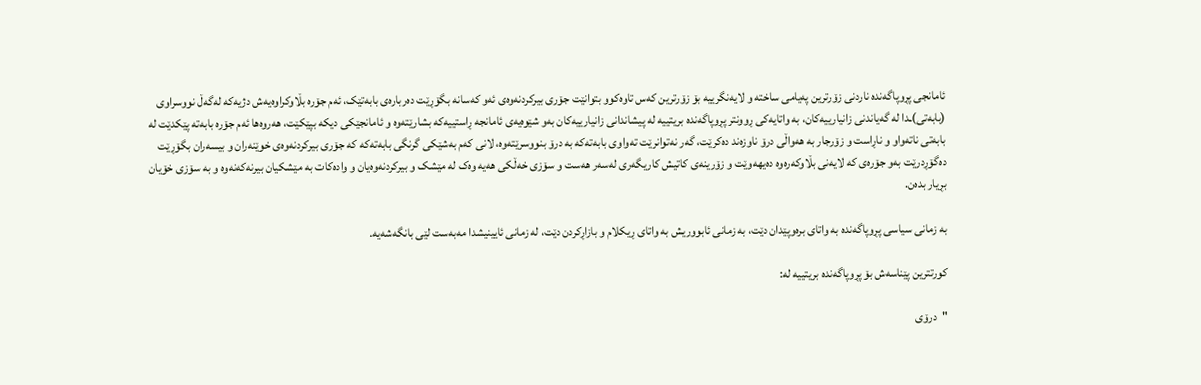ئامانجی پڕوپاگەندە ناردنی زۆرترین پەیامی ساختە و لایەنگرییە بۆ زۆرترین کەس تاوەکوو بتوانێت جۆری بیرکردنەوەی ئەو کەسانە بگۆڕێت دەربارەی بابەتێک، ئەم جۆرە بڵاوکراوەیەش دژیەکە لەگەڵ نووسراوی (بابەتی)ـدا لە گەیاندنی زانیارییەکان، بە واتایەکی ڕوونتر پڕوپاگەندە بریتییە لە پیشاندانی زانیارییەکان بەو شێوەیەی ئامانجە ڕاستییەکە بشارێتەوە و ئامانجێکی دیکە بپێکێت، هەروەها ئەم جۆرە بابەتە پێکدێت لە بابەتی ناتەواو و ناڕاست و زۆرجار بە هەواڵی درۆ ناوزەند دەکرێت، گەر نەتوانرێت تەواوی بابەتەکە بە درۆ بنووسرێتەوە، لانی کەم بەشێکی گرنگی بابەتەکە کە جۆری بیرکردنەوەی خوێنەران و بیسەران بگۆڕێت دەگۆڕدرێت بەو جۆرەی کە لایەنی بڵاوکەرەوە دەیهەوێت و زۆرینەی کاتیش کاریگەری لەسەر هەست و سۆزی خەڵکی هەیە وەک لە مێشک و بیرکردنەوەیان و وادەکات بە مێشکیان بیرنەکەنەوە و بە سۆزی خۆیان بڕیار بدەن.

بە زمانی سیاسی پڕوپاگەندە بە واتای برەوپێدان دێت، بە زمانی ئابووریش بە واتای ڕیکلام و بازاڕکردن دێت، لە زمانی ئایینیشدا مەبەست لێی بانگەشەیە.

کورتترین پێناسەش بۆ پڕوپاگەندە بریتییە لە:

"درۆی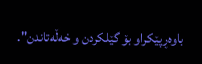باوەڕپێکراو بۆ گێلکردن و خەڵەتاندن".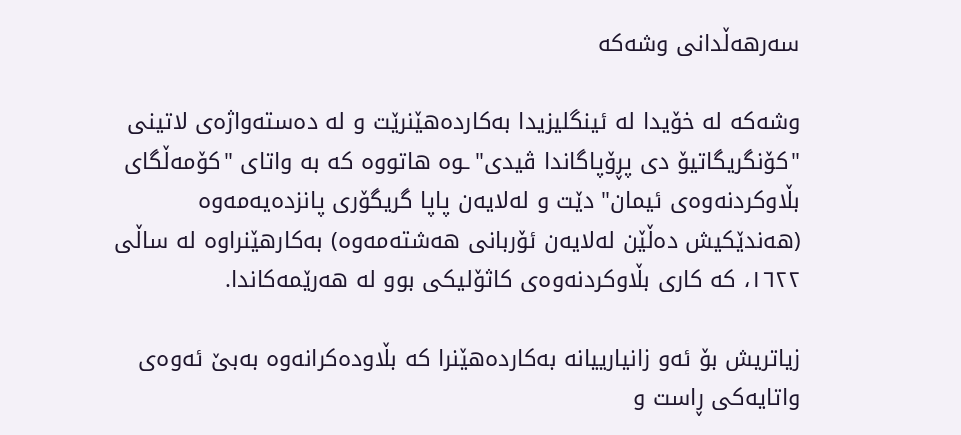سەرهەڵدانی وشەکە

وشەکە لە خۆیدا لە ئینگلیزیدا بەکاردەهێنرێت و لە دەستەواژەی لاتینی "کۆنگریگاتیۆ دی پڕۆپاگاندا ڤیدی"ـوە هاتووە کە بە واتای "کۆمەڵگای بڵاوکردنەوەی ئیمان" دێت و لەلایەن پاپا گریگۆری پانزدەیەمەوە (هەندێکیش دەڵێن لەلایەن ئۆربانی هەشتەمەوە) بەکارهێنراوە لە ساڵی ١٦٢٢، کە کاری بڵاوکردنەوەی کاثۆلیکی بوو لە هەرێمەکاندا.

زیاتریش بۆ ئەو زانیارییانە بەکاردەهێنرا کە بڵاودەکرانەوە بەبێ ئەوەی واتایەکی ڕاست و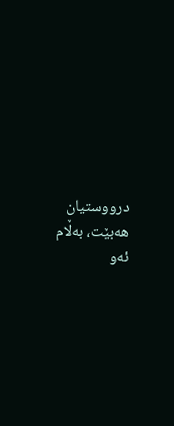درووستیان هەبێت، بەڵام ئەو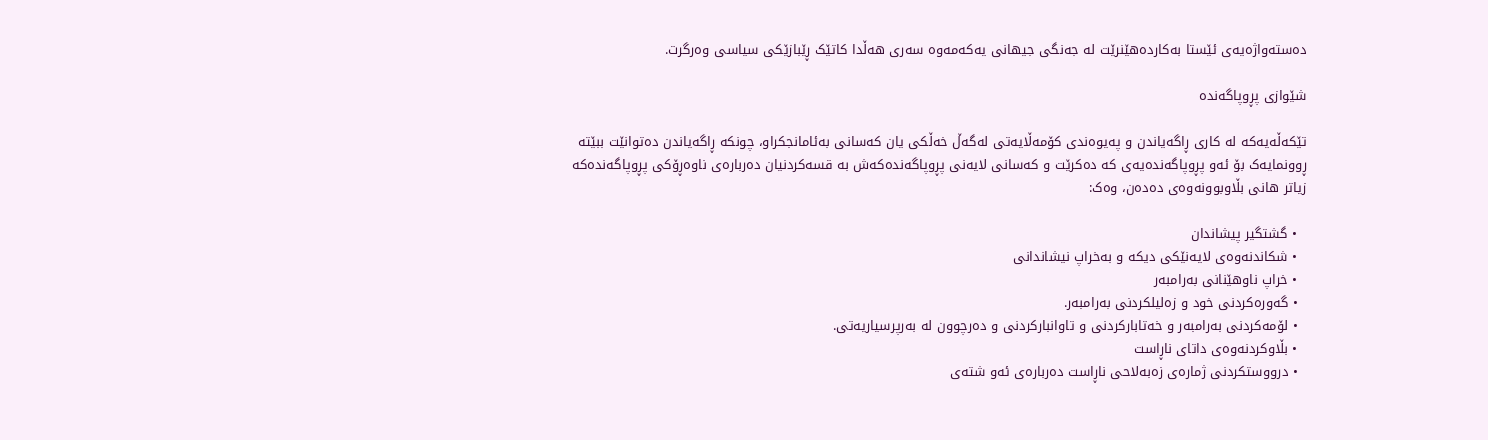دەستەواژەیەی ئێستا بەکاردەهێنرێت لە جەنگی جیهانی یەکەمەوە سەری هەڵدا کاتێک ڕێبازێکی سیاسی وەرگرت.

شێوازی پڕوپاگەندە

تێکەڵەیەکە لە کاری ڕاگەیاندن و پەیوەندی کۆمەڵایەتی لەگەڵ خەڵکی یان کەسانی بەئامانجکراو، چونکە ڕاگەیاندن دەتوانێت ببێتە ڕوونمایەک بۆ ئەو پڕوپاگەندەیەی کە دەکرێت و کەسانی لایەنی پڕوپاگەندەکەش بە قسەکردنیان دەربارەی ناوەڕۆکی پڕوپاگەندەکە زیاتر هانی بڵاوبوونەوەی دەدەن، وەک:

  • گشتگیر پیشاندان
  • شکاندنەوەی لایەنێکی دیکە و بەخراپ نیشاندانی
  • خراپ ناوهێنانی بەرامبەر
  • گەورەکردنی خود و زەلیلکردنی بەرامبەر.
  • لۆمەکردنی بەرامبەر و خەتابارکردنی و تاوانبارکردنی و دەرچوون لە بەرپرسیاریەتی.
  • بڵاوکردنەوەی داتای ناڕاست
  • درووستکردنی ژمارەی زەبەلاحی ناڕاست دەربارەی ئەو شتەی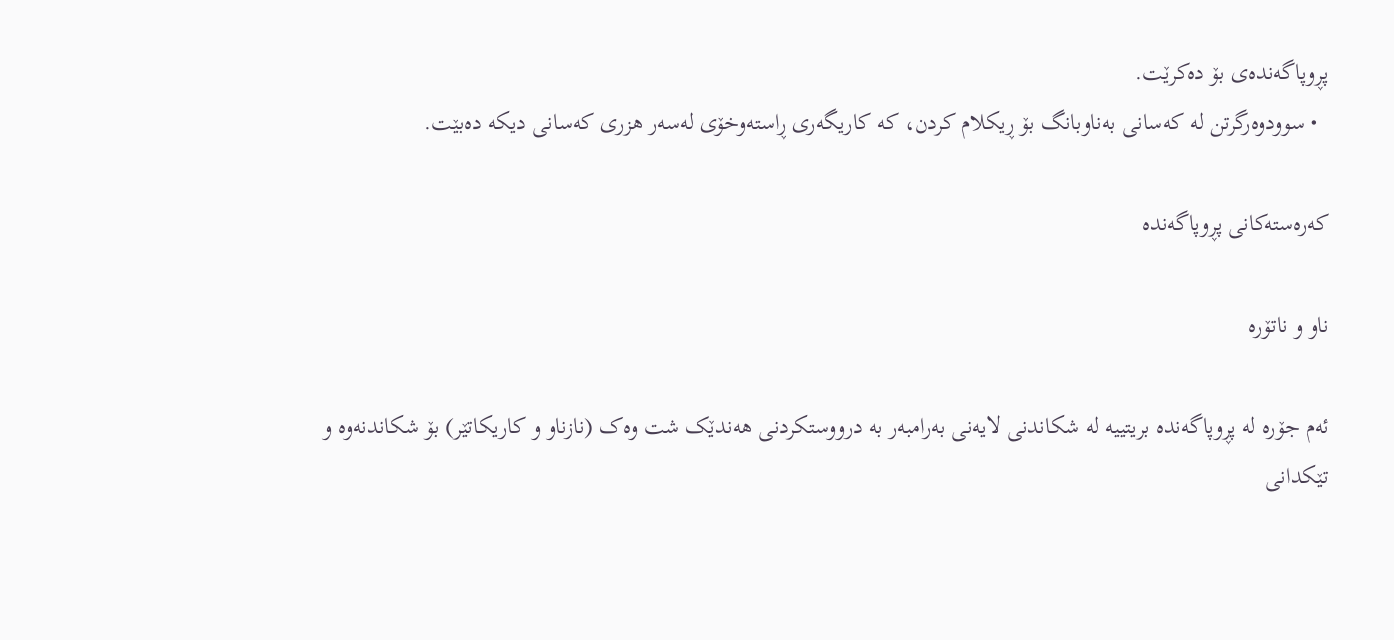پڕوپاگەندەی بۆ دەکرێت.
  • سوودوەرگرتن لە کەسانی بەناوبانگ بۆ ڕیکلام کردن، کە کاریگەری ڕاستەوخۆی لەسەر هزری کەسانی دیکە دەبێت.

کەرەستەکانی پڕوپاگەندە

ناو و ناتۆرە

ئەم جۆرە لە پڕوپاگەندە بریتییە لە شکاندنی لایەنی بەرامبەر بە درووستکردنی هەندێک شت وەک (نازناو و کاریکاتێر) بۆ شکاندنەوە و تێکدانی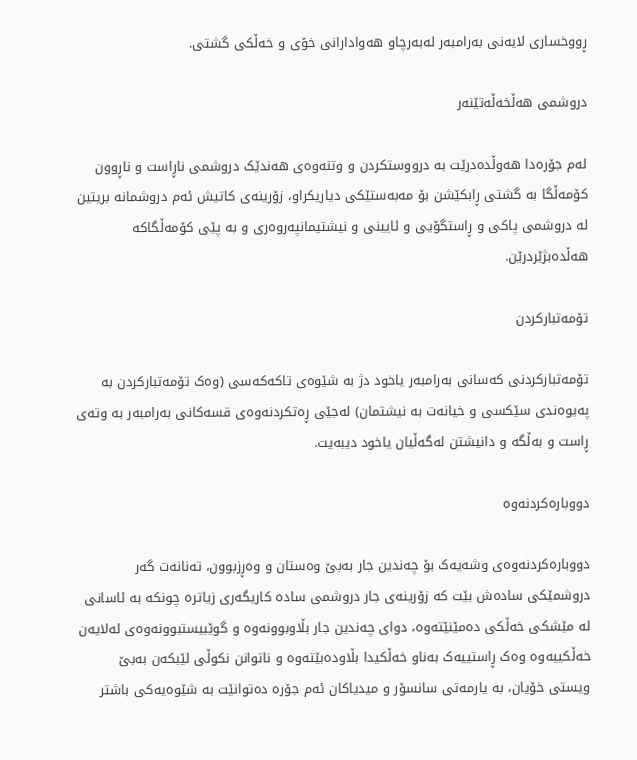ڕووخساری لایەنی بەرامبەر لەبەرچاو هەوادارانی خۆی و خەڵکی گشتی.

دروشمی هەڵخەڵەتێنەر

لەم جۆرەدا هەوڵدەدرێت بە درووستکردن و وتنەوەی هەندێک دروشمی ناڕاست و ناڕوون کۆمەڵگا بە گشتی ڕابکێشن بۆ مەبەستێکی دیاریکراو، زۆرینەی کاتیش ئەم دروشمانە بریتین لە دروشمی پاکی و ڕاستگۆیی و ئایینی و نیشتیمانپەروەری و بە پێی کۆمەڵگاکە هەڵدەبژێردرێن.

تۆمەتبارکردن

تۆمەتبارکردنی کەسانی بەرامبەر یاخود دژ بە شێوەی تاکەکەسی (وەک تۆمەتبارکردن بە پەیوەندی سێکسی و خیانەت بە نیشتمان) لەجێی ڕەتکردنەوەی قسەکانی بەرامبەر بە وتەی ڕاست و بەڵگە و دانیشتن لەگەڵیان یاخود دیبەیت.

دووبارەکردنەوە

دووبارەکردنەوەی وشەیەک بۆ چەندین جار بەبێ وەستان و وەڕزبوون، تەنانەت گەر دروشمێکی سادەش بێت کە زۆرینەی جار دروشمی سادە کاریگەری زیاترە چونکە بە ئاسانی لە مێشکی خەڵکی دەمێنێتەوە، دوای چەندین جار بڵاوبوونەوە و گوێبیستبوونەوەی لەلایەن خەڵکییەوە وەک ڕاستییەک بەناو خەڵکیدا بڵاودەبێتەوە و ناتوانن نکوڵی لێبکەن بەبێ ویستی خۆیان، بە یارمەتی سانسۆر و میدیاکان ئەم جۆرە دەتوانێت بە شێوەیەکی باشتر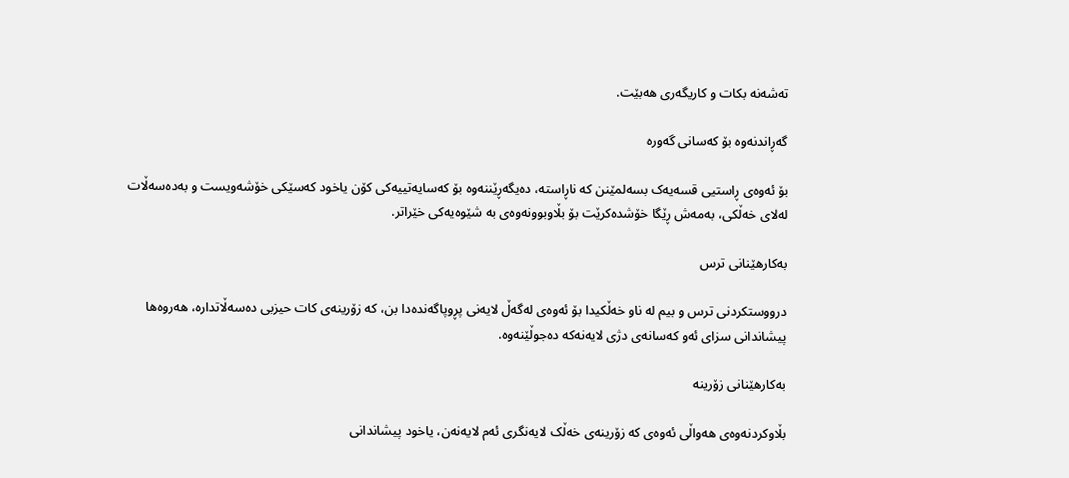تەشەنە بکات و کاریگەری هەبێت.

گەڕاندنەوە بۆ کەسانی گەورە

بۆ ئەوەی ڕاستیی قسەیەک بسەلمێنن کە ناڕاستە، دەیگەڕێننەوە بۆ کەسایەتییەکی کۆن یاخود کەسێکی خۆشەویست و بەدەسەڵات لەلای خەڵکی، بەمەش ڕێگا خۆشدەکرێت بۆ بڵاوبوونەوەی بە شێوەیەکی خێراتر.

بەکارهێنانی ترس

درووستکردنی ترس و بیم لە ناو خەڵکیدا بۆ ئەوەی لەگەڵ لایەنی پڕوپاگەندەدا بن، کە زۆرینەی کات حیزبی دەسەڵاتدارە، هەروەها پیشاندانی سزای ئەو کەسانەی دژی لایەنەکە دەجوڵێنەوە.

بەکارهێنانی زۆرینە

بڵاوکردنەوەی هەواڵی ئەوەی کە زۆرینەی خەڵک لایەنگری ئەم لایەنەن، یاخود پیشاندانی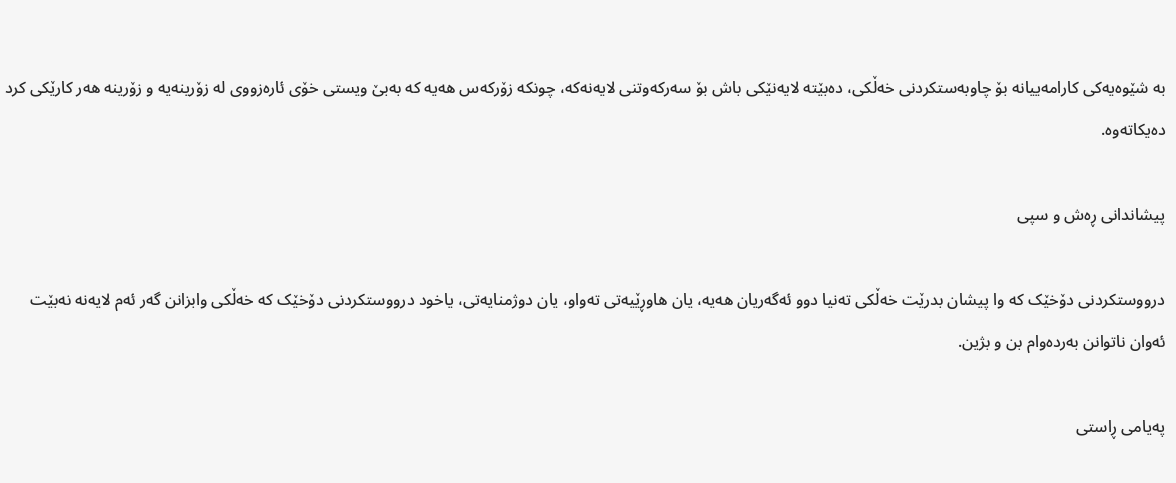بە شێوەیەکی کارامەییانە بۆ چاوبەستکردنی خەڵکی، دەبێتە لایەنێکی باش بۆ سەرکەوتنی لایەنەکە، چونکە زۆرکەس هەیە کە بەبێ ویستی خۆی ئارەزووی لە زۆرینەیە و زۆرینە هەر کارێکی کرد دەیکاتەوە.

پیشاندانی ڕەش و سپی

درووستکردنی دۆخێک کە وا پیشان بدرێت خەڵکی تەنیا دوو ئەگەریان هەیە، یان هاوڕێیەتی تەواو، یان دوژمنایەتی، یاخود درووستکردنی دۆخێک کە خەڵکی وابزانن گەر ئەم لایەنە نەبێت ئەوان ناتوانن بەردەوام بن و بژین.

پەیامی ڕاستی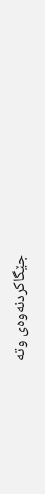جێگاکردنەوەی وتە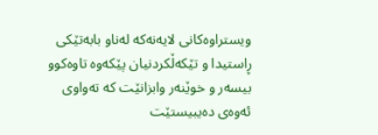ویستراوەکانی لایەنەکە لەناو بابەتێکی ڕاستیدا و تێکەڵکردنیان پێکەوە تاوەکوو بیسەر و خوێنەر وابزانێت کە تەواوی ئەوەی دەیبیستێت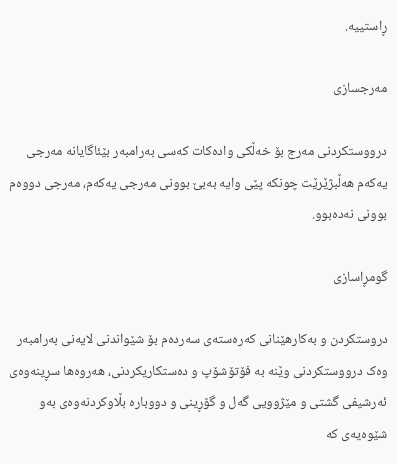ڕاستییە.

مەرجسازی

درووستکردنی مەرج بۆ خەڵکی وادەکات کەسی بەرامبەر بێئاگایانە مەرجی یەکەم هەڵبژێرێت چونکە پێی وایە بەبێ بوونی مەرجی یەکەم، مەرجی دووەم بوونی نەدەبوو.

گومڕاسازی

دروستکردن و بەکارهێنانی کەرەستەی سەردەم بۆ شێواندنی لایەنی بەرامبەر وەک درووستکردنی وێنە بە فۆتۆشۆپ و دەستکاریکردنی، هەروەها سڕینەوەی ئەرشیفی گشتی و مێژوویی گەل و گۆڕینی و دووبارە بڵاوکردنەوەی بەو شێوەیەی کە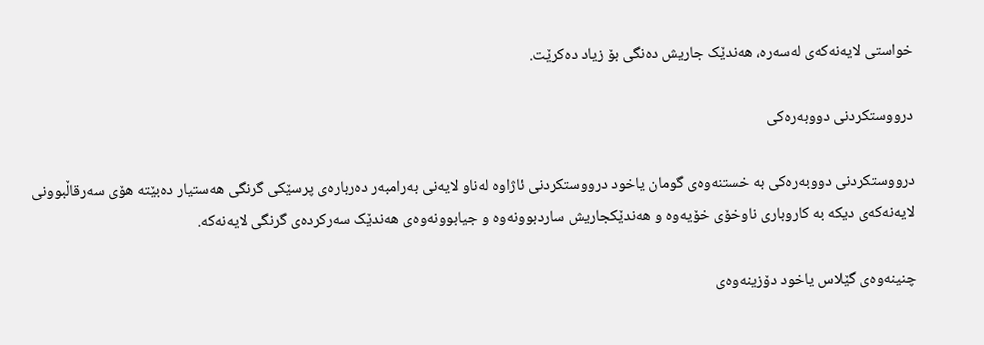خواستی لایەنەکەی لەسەرە، هەندێک جاریش دەنگی بۆ زیاد دەکرێت.

درووستکردنی دووبەرەکی

درووستکردنی دووبەرەکی بە خستنەوەی گومان یاخود درووستکردنی ئاژاوە لەناو لایەنی بەرامبەر دەربارەی پرسێکی گرنگی هەستیار دەبێتە هۆی سەرقاڵبوونی لایەنەکەی دیکە بە کاروباری ناوخۆی خۆیەوە و هەندێکجاریش ساردبوونەوە و جیابوونەوەی هەندێک سەرکردەی گرنگی لایەنەکە.

چنینەوەی گێلاس یاخود دۆزینەوەی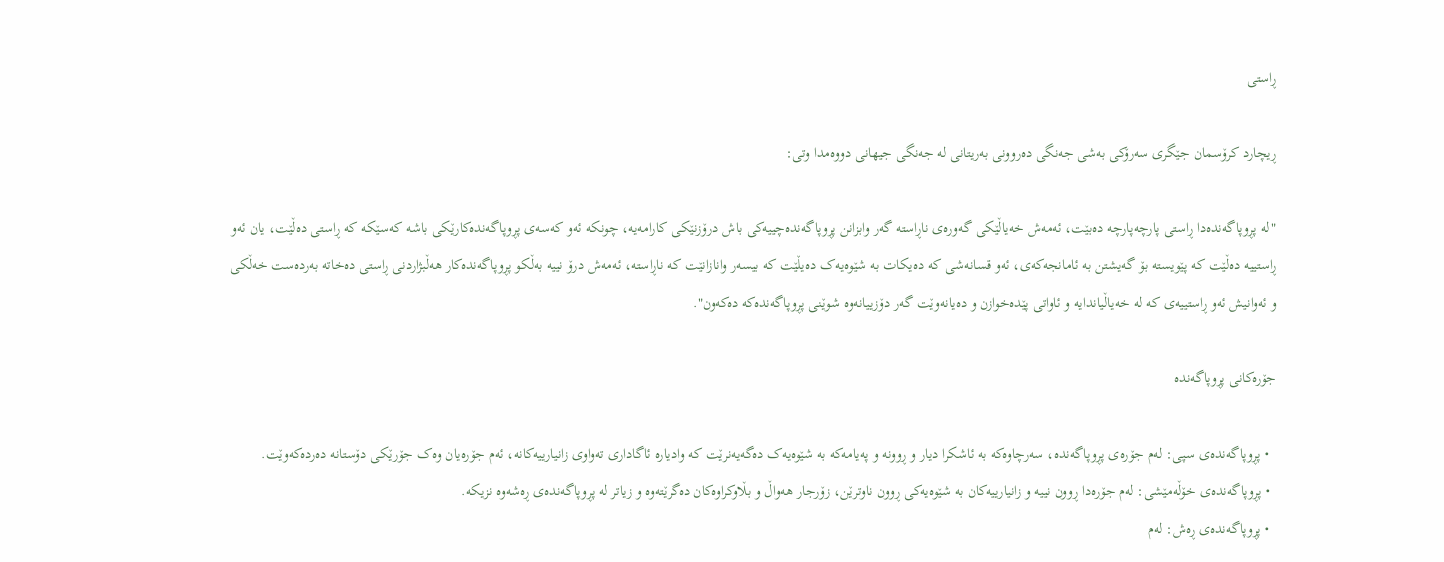ڕاستی

ڕیچارد کرۆسمان جێگری سەرۆکی بەشی جەنگی دەروونی بەریتانی لە جەنگی جیهانی دووەمدا وتی:

"لە پڕوپاگەندەدا ڕاستی پارچەپارچە دەبێت، ئەمەش خەیاڵێکی گەورەی ناڕاستە گەر وابزانن پڕوپاگەندەچییەکی باش درۆزنێکی کارامەیە، چونکە ئەو کەسەی پڕوپاگەندەکارێکی باشە کەسێکە کە ڕاستی دەڵێت، یان ئەو ڕاستییە دەڵێت کە پێویستە بۆ گەیشتن بە ئامانجەکەی، ئەو قسانەشی کە دەیکات بە شێوەیەک دەیڵێت کە بیسەر وانازانێت کە ناڕاستە، ئەمەش درۆ نییە بەڵکو پڕوپاگەندەکار هەڵبژاردنی ڕاستی دەخاتە بەردەست خەڵکی و ئەوانیش ئەو ڕاستییەی کە لە خەیاڵیاندایە و ئاواتی پێدەخوازن و دەیانەوێت گەر دۆزییانەوە شوێنی پڕوپاگەندەکە دەکەون".

جۆرەکانی پڕوپاگەندە

  • پڕوپاگەندەی سپی: لەم جۆرەی پڕوپاگەندە، سەرچاوەکە بە ئاشکرا دیار و ڕوونە و پەیامەکە بە شێوەیەک دەگەیەنرێت کە وادیارە ئاگاداری تەواوی زانیارییەکانە، ئەم جۆرەیان وەک جۆرێکی دۆستانە دەردەکەوێت.
  • پڕوپاگەندەی خۆڵەمێشی: لەم جۆرەدا ڕوون نییە و زانیارییەکان بە شێوەیەکی ڕوون ناوترێن، زۆرجار هەواڵ و بڵاوکراوەکان دەگرێتەوە و زیاتر لە پڕوپاگەندەی ڕەشەوە نزیکە.
  • پڕوپاگەندەی ڕەش: لەم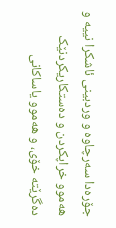جۆرەدا سەرچاوە و وردبینی ئاشکرا نییە و هەموو خراپکردن و دەستکاریکردنێک دەگرێتە خۆی، و هەموو یاساکانی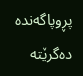پڕوپاگەندە دەگرێتە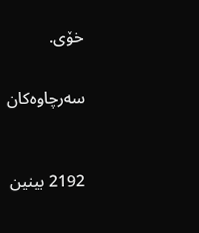خۆی.


سەرچاوەکان



2192 بینین